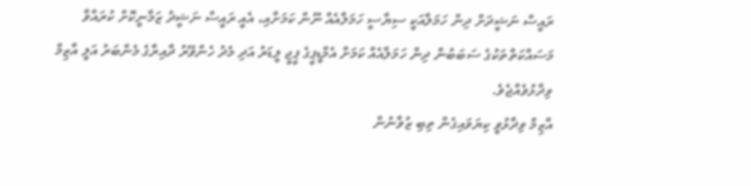ރައީސް ނަޝީދަށް ދިން ހަމަލާއަކީ ސިޔާސީ ހަމަލާއެއް ނޫން ކަމަށާއި، އެއީ ރައީސް ނަޝީދު ޒަމާނީކޮށް ކުރައްވާ މަސައްކަތްތަކުގެ ސަބަބުން ދިން ހަމަލާއެއް ކަމަށް އެމްޑީޕީގެ ޕީޖީ ލީޑަރު އަދި މެދު ހެންވޭރު ދާއިރާގެ މެންބަރު އަލީ އާޒިމް ވިދާޅުވެއްޖެވެ.
އާޒިމް ވިދާޅުވީ ކިޔަވައިގެން ތިބި ޒުވާނުން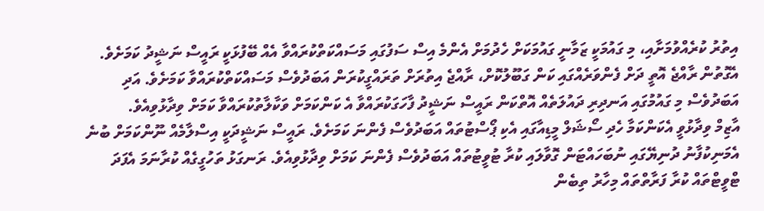އިތުރު ކުރެއްވުމަށާއި، މި ގައުމަކީ ޒަމާނީ ގައުމަކަށް ހެދުމަށް އެންމެ އިސް ސަފުގައި މަސައްކަތްކުރައްވާ އެއް ބޭފުޅަކީ ރައީސް ނަޝީދު ކަމަށެވެ. އެގޮތުން ރާއްޖެ އޮތީ ދަށް ފެންވަރެއްގައި ކަން ގަބޫލުކޮށް، ރާއްޖެ އިތުރަށް ތަރައްގީކުރަން އަބަދުވެސް މަސައްކަތްކުރައްވާ ކަމަށެވެ. އަދި އަބަދުވެސް މި ގައުމުގައި އަނދިރި ދައުލަތެއް އޮތްކަން ރައީސް ނަޝީދު ފާހަގަކުރައްވާ އެ ކަންކަމަށް ވަކާލާތުކުރައްވާ ކަމަށް ވިދާޅުވިއެވެ.
އާޒިމް ވިދާޅުވީ އެކަންކަމާ ހެދި ސޯޝަލް މީޑިއާގައި އެކި ޕޯސްޓުތައް އަބަދުވެސް ފެންނަ ކަމަށެވެ. ރައީސް ނަޝީދަކީ އިސްލާމެއް ނޫންކަމަށް ބުނެ އެމަނިކުފާނު ދުނިޔޭގައި ނުބަހައްޓަން ގޮވާލައި ކުރާ ޓުވީޓުތައް އަބަދުވެސް ފެންނަ ކަމަށް ވިދާޅުވިއެވެ. ރަނގަޅު ތަހުގީގެއް ކުރާނަމަ އެފަދަ ޓްވީޓްތައް ކުރާ ފަރާތްތައް މިހާރު ތިބެން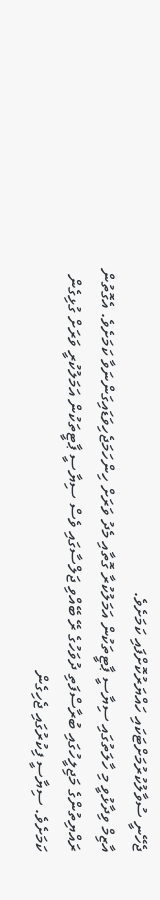ޖެހޭނީ ސުވާލުކުރުމަށްޓަކައި ހައްޔަރުކޮށްފައި ކަމަށެވެ.
އާޒިމް ވިދާޅުވީ މި ހާލަތުގައި ސިޔާސީ ޕާޓީތަކުން އަމަލުކުރާ ގޮތާއި މެދު ވަރަށް ހިންހަމަޖެހިވަޑައިގަންނަވާ ކަމަށެވެ. އެގޮތުން ރައްޔިތުންގެ މަޖިލީހުގައި ބުރާސްފަތި ދުވަހުގެ ރޭ ބޭއްވި ޖަލްސާގައި ވެސް ސިޔާސީ ޕާޓީތަކުން އަމަލުކުރީ ވަރަށް ގުޅިގެން ކަމަށެވެ. ސިޔާސީ ފިކުރުގައި ޖެހިގެން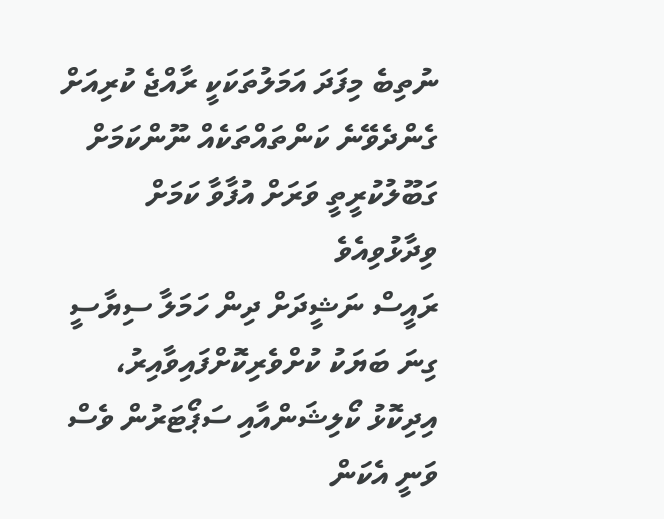ނުތިބެ މިފަދަ އަމަލުތަކަކީ ރާއްޖެ ކުރިއަށް ގެންދެވޭނެ ކަންތައްތަކެއް ނޫންކަމަށް ގަބޫލުކުރީތީ ވަރަށް އުފާވާ ކަމަށް ވިދާޅުވިއެވެ
ރައީސް ނަޝީދަށް ދިން ހަމަލާ ސިޔާސީ ގިނަ ބަޔަކު ކުށްވެރިކޮށްފައިވާއިރު، އިދިކޮޅު ކޯލިޝަންއާއި ސަޕޯޓަރުން ވެސް ވަނީ އެކަން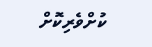ކުށްވެރިކޮށް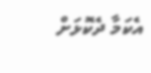އެކަމާ ދެކޮޅަށް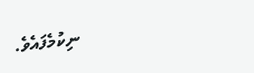ނިކުމެފައެވެ.